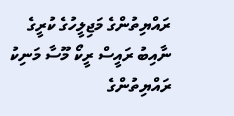ރައްޔިތުންގެ މަޖިލީހުގެ ކުރީގެ ނާއިބު ރައީސް ރީކޯ މޫސާ މަނިކު
ރައްޔިތުންގެ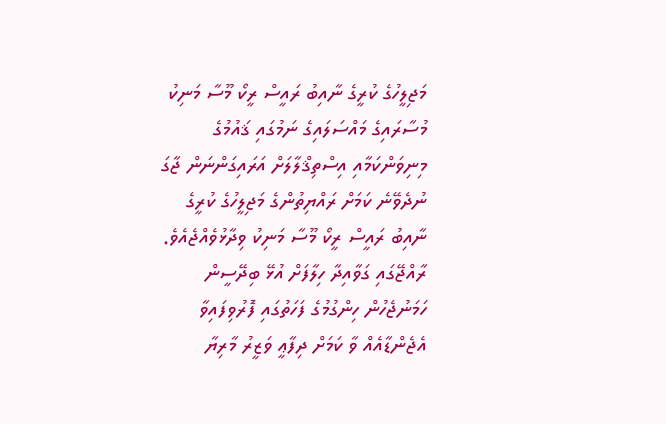މަޖިލީހުގެ ކުރީގެ ނާއިބު ރައީސް ރީކޯ މޫސާ މަނިކު
މުސާރައިގެ މައްސަލައިގެ ނަމުގައި ޤައުމުގެ މިނިވަންކަމާއި އިސްތިޤްލާލަށް އަރައިގަންނަން ޖާގަ ނުދެވޭނެ ކަމަށް ރައްޔިތުންގެ މަޖިލީހުގެ ކުރީގެ ނާއިބު ރައީސް ރީކޯ މޫސާ މަނިކު ވިދާޅުވެއްޖެއެވެ.
ރާއްޖޭގައި ގަވާއިދާ ހިލާފަށް އުޅޭ ބިދޭސީން ހަމަނުޖެހުން ހިންގުމުގެ ފަހަތުގައި ފޮރުވިފައިވާ އެޖެންޑާއެއް ވާ ކަމަށް ދިފާޢީ ވަޒީރު މާރިޔާ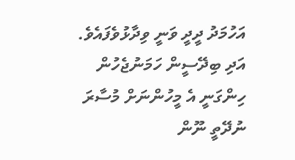އަހުމަދު ދީދީ ވަނީ ވިދާޅުވެފައެވެ. އަދި ބިދޭސީން ހަމަނުޖެހުން ހިންގަނީ އެ މީހުންނަށް މުސާރަ ނުދޭތީ ނޫން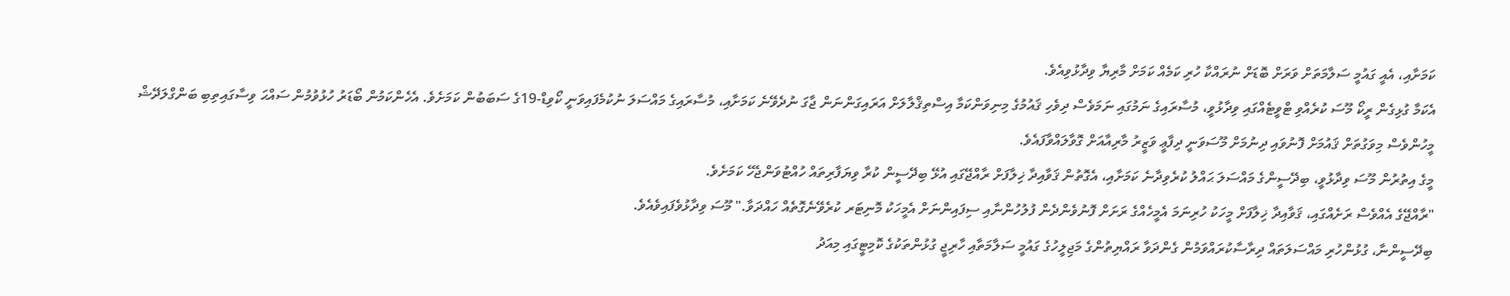ކަމަށާއި، އެއީ ގައުމީ ސަލާމަތަށް ވަރަށް ބޮޑަށް ނުރައްކާ ހުރި ކަމެއް ކަމަށް މާރިޔާ ވިދާޅުވިއެވެ.
އެކަމާ ގުޅިގެން ރީކޯ މޫސަ ކުރެއްވި ޓްވީޓެއްގައި ވިދާޅުވީ، މުސާރައިގެ ނަމުގައި ނަމަވެސް ދިވެހި ޤައުމުގެ މިނިވަންކަމާ އިސްތިޤްލާލަށް އަރައިގަންނަން ޖާގަ ނުދެވޭނެ ކަމަށާއި، މުސާރައިގެ މައްސަލަ ނުކުމެފައިވަނީ ކޯވިޑް-19ގެ ސަބަބުން ކަމަށެވެ. އެހެންކަމުން ބޯޑަރު ހުޅުވުމުން ސައްޙަ ވިސާގައިތިބި ބަންގްލަދޭޝް މީހުންވެސް މިވަގުތަށް ޤައުމަށް ފޮނުވައި ދިނުމަށް މޫސަވަނީ ދިފާޢީ ވަޒީރު މާރިއާއަށް ގޮވާލައްވާފައެވެ.
މީގެ އިތުރުން މޫސަ ވިދާޅުވީ، ބިދޭސީންގެ މައްސަލަ ޙައްލު ކުރެވިދާނެ ކަމަށާއި، އެގޮތުން ޤަވާއިދާ ޚިލާފަށް ރާއްޖޭގައި އުޅޭ ބިދޭސީން ކުރާ ވިޔަފާރިތައް ހުއްޓުވަންޖެހޭ ކަމަށެވެ.
"ރާއްޖޭގެ އެއްވެސް ރަށެއްގައި، ޤަވާއިދާ ޚިލާފަށް މީހަކު ހުރިނަމަ އެމީހެއްގެ ރަށަށް ފޮނުވެންދެން ފުލުހުންނާއި ސިފައިންނަށް އެމީހަކު މޮނިޓަރ ކުރެވޭނެގޮތެއް ހައްދަވާ." މޫސަ ވިދާޅުވެފައިވެއެވެ.
ބިދޭސީންނާ، ގުޅުންހުރި މައްސަލަތައް ދިރާސާކުރައްވަމުން ގެންދަވާ ރައްޔިތުންގެ މަޖިލީހުގެ ގައުމީ ސަލާމަތާއި ހާރިޖީ ގުޅުންތަކުގެ ކޮމިޓީގައި މިއަދު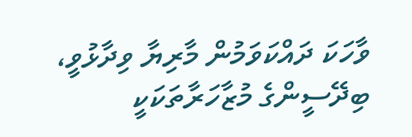ވާހަކަ ދައްކަވަމުން މާރިޔާ ވިދާޅުވީ، ބިދޭސީންގެ މުޒާހަރާތަކަކީ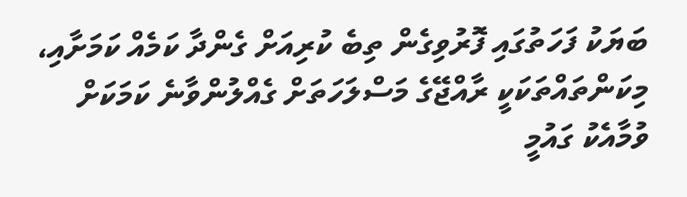ބަޔަކު ފަހަތުގައި ފޮރުވިގެން ތިބެ ކުރިއަށް ގެންދާ ކަމެއް ކަމަށާއި، މިކަންތައްތަކަކީ ރާއްޖޭގެ މަސްލަހަތަށް ގެއްލުންވާނެ ކަމަކަށް ވުމާއެކު ގައުމީ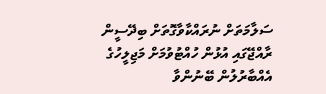ސަލާމަތަށް ނުރައްކާވާގޮތަށް ބިދޭސީން ރާއްޖޭގައި އުޅުން ހުއްޓުވުމަށް މަޖިލީހުގެ އެއްބާރުލުން ބޭނުންވާ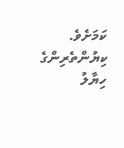ކަމަށެވެ.
ކިޔުންތެރިންގެ ހިޔާލު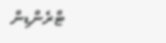ޓްރެންޑިން